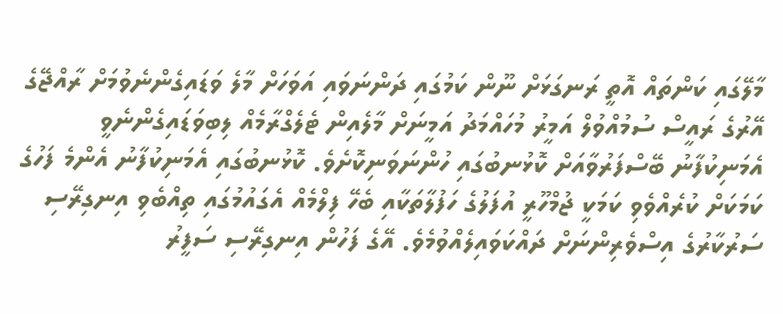މާލޭގައި ކަންތައް އޮތީ ރަނގަޅަށް ނޫން ކަމުގައި ދަންނަވައި އަވަހަށް މާލެ ވަޑައިގެންނެވުމަށް ރާއްޖޭގެ އޭރުގެ ރައީސް ސުމުއްވުލް އަމީރު މުހައްމަދު އަމީނަށް މާލެއިން ޓެލެގްރާމެއް ލިބިވަޑައިގެންނެވީ އެމަނިކުފާނު ބޭސްފަރުވާއަށް ކޮޅުނބުގައި ހުންނަވަނިކޮށެވެ. ކޮޅުނބުގައި އެމަނިކުފާނު އެންމެ ފަހުގެ ކަމަކަށް ކުރެއްވެވި ކަމަކީ ޖުމްހޫރީ އުފަލުގެ ހަފުލާތަކާއި ބެހޭ ފިލްމެއް އެގައުމުގައި ތިއްބެވި އިނގިރޭސި ސަރުކާރުގެ އިސްވެރިންނަށް ދައްކަވައިލެއްވުމެވެ. އޭގެ ފަހުން އިނގިރޭސި ސަފީރު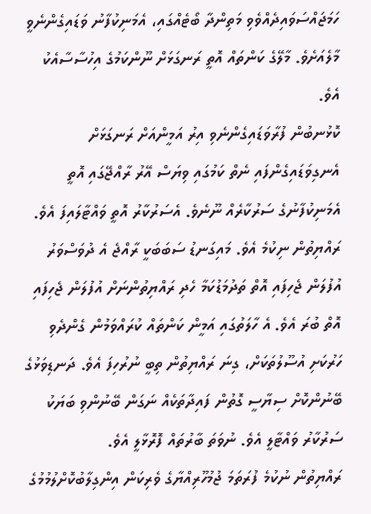ހަމަޖައްސަވައިދެއްވެވި މަތިންދާ ބޯޓެއްގައި، އެމަނިކުފާނު ވަޑައިގެންނެވީ މާލެއަށެވެ. މާލޭގެ ކަންތައް އޮތީ ރަނގަޅަށް ނޫންކަމުގެ އިހުސާސާއެކު އެވެ.
ކޮޅުނބުން ފުރާވަޑައިގެންނެވި އިރު އަމީންއަށް ރަނގަޅަށް އެނގިވަޑައިގެންފައި ނެތް ކަމުގައި ވިޔަސް އޭރު ރާއްޖޭގައި އޮތީ އެމަނިކުފާނުގެ ސަރުކާރެއް ނޫނެވެ. އެސަރުކާރު އޮތީ ވައްޓާލައިފަ އެވެ. ރައްޔިތުން ނިކުމެ އެވެ. މައިގަނޑު ސަބަބަކީ ރާއްޖެ އެ ދުވަސްވަރު އުފުލަން ޖެހިފައި އޮތް ތަދުމަޑުކަމާ ހެދި ރައްޔިތުންނަށް އުފުލަން ޖެހިފައި އޮތް ބުރަ އެވެ. އެ ހާލަތުގައި އަމީން ކަންތައް ކުރައްވަމުން ގެންދެވި ހަރުކަށި އުސޫލުތަކަށް، ގިނަ ރައްޔިތުން ތިބީ ނުރުހިފަ އެވެ. ދަނޑިވަޅުގެ ބޭނުންކޮށް ސިޔާސީ ގޮތުން ފައިދާތަކެއް ނަގަން ބޭނުންވި ބަޔަކު ސަރުކާރު ވައްޓާލީ އެވެ. ނުވަތަ ބާރުތައް ފޮރޮޅާލީ އެވެ.
ރައްޔިތުން ނުކުމެ ފުރަތަމަ ޖުމުހޫރިއްޔާގެ ވެރިކަން އިންގިލާބުކޮށްލުމުމުގެ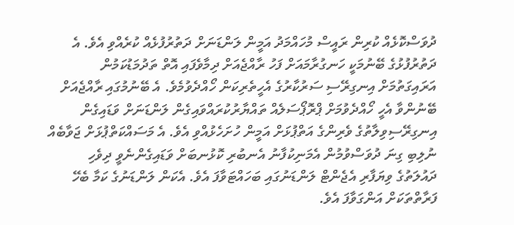ދުވަސްކޮޅެއް ކުރިން ރައީސް މުހައްމަދު އަމީން ލަންޑަނަށް ދަތުރުފުޅެއް ކުރެއްވި އެވެ. އެ ދަތުރުފުޅުގެ ބޭނުމަކީ ހަނގުރާމައަށް ފަހު ރާއްޖެއަށް ދިމާވެފައި އޮތް ތަދުމަޑުކަމުން އަރައިގަތުމަށް އިނގިރޭސި ސަރުކާރުގެ އެހީތެރިކަން ހޯއްދެވުމެވެ. އެ ބޭނުމުގައި ރާއްޖެއަށް ބޭނުންވާ އެހީ ހޯއްދެވުމަށް ޕްރޮޕޯސަލެއް ތައްޔާރުކުރައްވައިގެން ލަންޑަނަށް ވަޑައިގެން އިނގިރޭސިވިލާތުގެ ވެރިންގެ އަތްޕުޅަށް އަމީން ހުށަހެޅުއްވި އެވެ. އެ މަސައްކަތްޕުޅަށް ޖަވާބެއް ނުލިބި ގިނަ ދުވަސްވުމުން އެމަނިކުފާނު އެނބުރި ކޮޅުނބަށް ވަޑައިގެންނެވީ ދިވެހި ދައުލަތުގެ ވިޔަފާރި އެޖެންޓް ލަންޑަނުގައި ބަހައްޓަވާފަ އެވެ. އެކަން ލަންޑަނުގެ ކަމާ ބެހޭ ފަރާތްތަކަށް އަންގަވާފަ އެވެ.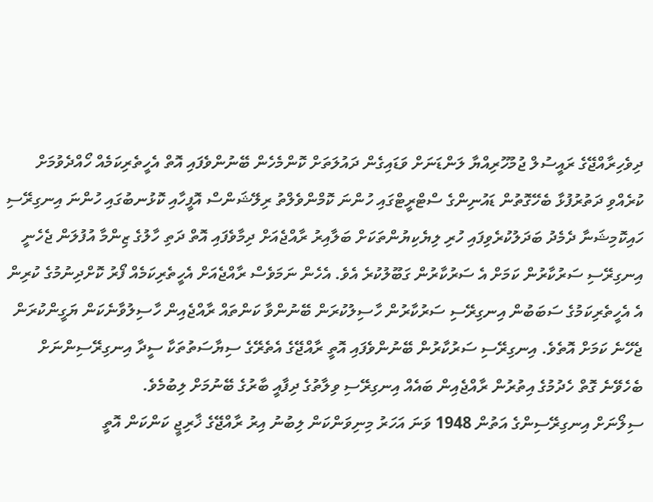ދިވެހިރާއްޖޭގެ ރައީސުލް ޖުމުހޫރިއްޔާ ލަންޑަނަށް ވަޑައިގެން ދައުލަތަށް ކޮންމެހެން ބޭނުންވެފައި އޮތް އެހީތެރިކަމެއް ހޯއްދެވުމަށް ކުރެއްވި ދަތުރުފުޅާ ބެހޭގޮތުން ޑައުނިންގެ ސްޓްރީޓްގައި ހުންނަ ކޮމްންވެލްތު ރިލޭޝަންސް އޮފީހާއި ކޮޅުނބުގައި ހުންނަ އިނގިރޭސި ހައިކޮމިޝަނާ ދެމެދު ބަދަލުކުރެވިފައި ހުރި ލިޔެކިޔުންތަކަށް ބަލާއިރު ރާއްޖެއަށް ދިމާވެފައި އޮތް ދަތި ހާލުގެ ޒިންމާ އުފުލަން ޖެހެނީ އިނގިރޭސި ސަރުކާރުން ކަމަށް އެ ސަރުކާރުން ގަބޫލުކުރެ އެވެ. އެހެން ނަމަވެސް ރާއްޖެއަށް އެހީތެރިކަމެއް ފޯރު ކޮށްދިނުމުގެ ކުރިން އެ އެހީތެރިކަމުގެ ސަބަބުން އިނގިރޭސި ސަރުކާރުން ހާސިލުކުރަން ބޭނުންވާ ކަންތައް ރާއްޖެއިން ހާސިލުވާނެކަން ޔަގީންކުރަން ޖެހޭނެ ކަމަށް އޮތެވެ. އިނގިރޭސި ސަރުކާރުން ބޭނުންވެފައި އޮތީ ރާއްޖޭގެ އެތެރޭގެ ސިޔާސަތުތަކާ ސީދާ އިނގިރޭސިންނަށް ބެހެވޭނެ ގޮތް ހެދުމުގެ އިތުރުން ރާއްޖެއިން ބައެއް އިނގިރޭސި ވިލާތުގެ ދިފާއީ ބާރުގެ ބޭނުމަށް ލިބުމެވެ.
ސިލޯނަށް އިނގިރޭސިންގެ އަތުން 1948 ވަނަ އަހަރު މިނިވަންކަން ލިބުނު އިރު ރާއްޖޭގެ ޚާރިޖީ ކަންކަން އޮތީ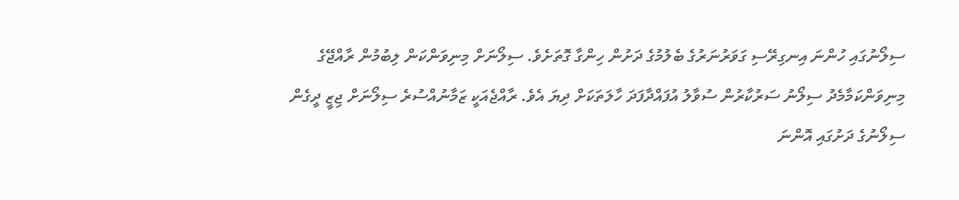ސިލޯނުގައި ހުންނަ އިނގިރޭސި ގަވަރުނަރުގެ ބެލުމުގެ ދަށުން ހިންގާ ގޮތަށެވެ. ސިލޯނަށް މިނިވަންކަން ލިބުމުން ރާއްޖޭގެ މިނިވަންކަމާމެދު ސިލޯނު ސަރުކާރުން ސުވާލު އުފައްދާފަދަ ހާލަތަކަށް ދިޔަ އެވެ. ރާއްޖެއަކީ ޒަމާނުއްސުރެ ސިލޯނަށް ޖިޒީ ދީގެން ސިލޯނުގެ ދަށުގައި އޮންނަ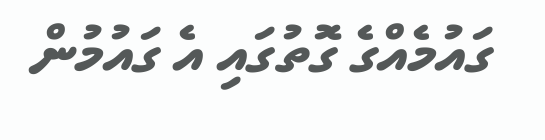ގައުމެއްގެ ގޮތުގައި އެ ގައުމުން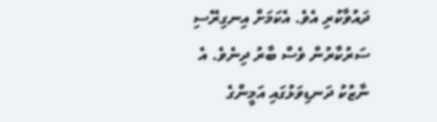ދައުވާކުރި އެވެ. އެކަމަށް އިނގިރޭސި ސަރުކާރުން ވެސް ބާރު ދިނެވެ. އެ ނާޒުކު ދަނޑިވަޅުގައި އަމީންގެ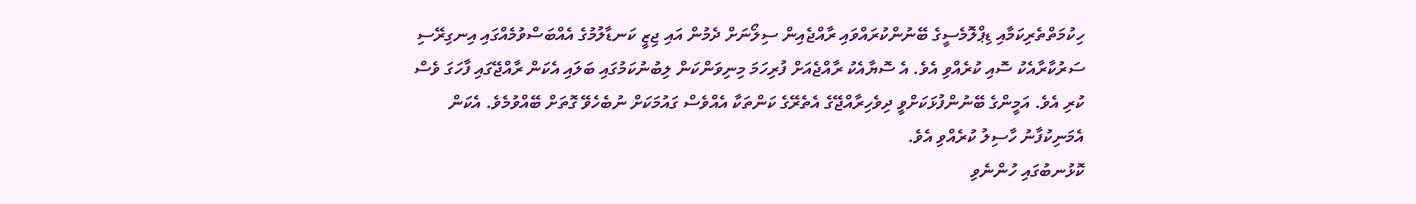ހިކުމަތްތެރިކަމާއި ޑިޕްލޮމެސީގެ ބޭނުންކުރައްވައި ރާއްޖެއިން ސިލޯނަށް ދެމުން އައި ޖިޒީ ކަނޑާލުމުގެ އެއްބަސްވުމެއްގައި އިނގިރޭސި ސަރުކާރާއެކު ސޮއި ކުރެއްވި އެވެ. އެ ސޮޔާއެކު ރާއްޖެއަށް ފުރިހަމަ މިނިވަންކަން ލިބުނުކަމުގައި ބަލައި އެކަން ރާއްޖޭގައި ފާހަގަ ވެސް ކުރި އެވެ. އަމީންގެ ބޭނުންފުޅަކަށްވީ ދިވެހިރާއްޖޭގެ އެތެރޭގެ ކަންތަކާ އެއްވެސް ގައުމަކަށް ނުބެހެވޭ ގޮތަށް ބޭއްވުމެވެ. އެކަން އެމަނިކުފާނު ހާސިލު ކުރެއްވި އެވެ.
ކޮޅުނބުގައި ހުންނެވި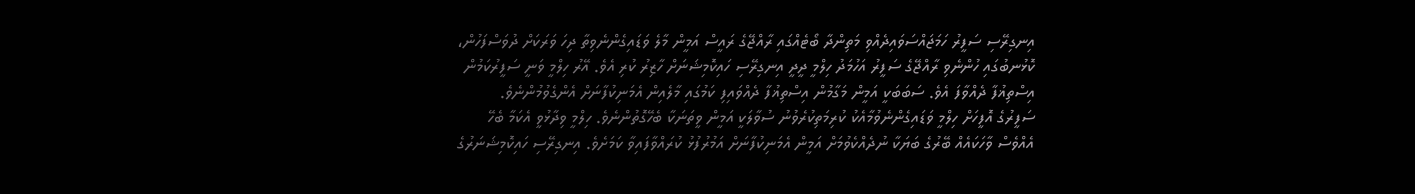އިނގިރޭސި ސަފީރު ހަމަޖައްސަވައިދެއްވި މަތިންދާ ބޯޓެއްގައި ރާއްޖޭގެ ރައީސް އަމީން މާލެ ވަޑައިގެންނެވިތާ ދިހަ ވަރަކަށް ދުވަސްފަހުން، ކޮޅުނބުގައި ހުންނެވި ރާއްޖޭގެ ސަފީރު އަހުމަދު ހިލްމީ ދީދީ އިނގިރޭސި ހައިކޮމިޝަނަށް ހާޒިރު ކުރި އެވެ. އޭރު ހިލްމީ ވަނީ ސަފީރުކަމުން އިސްތިޣުފާ ދެއްވާފަ އެވެ. ސަބަބަކީ އަމީން މަގާމުން އިސްތިޣުފާ ދެއްވައިފި ކަމުގައި މާލެއިން އެމަނިކުފާނަށް އެންގެވުމުންނެވެ.
ސަފީރުގެ އޮފީހަށް ހިލްމީ ވަޑައިގެންނެވުމާއެކު ކުރިމަތިކުރެވުނު ސުވާލަކީ އަމީން ވީތަނަކާ ބެހޭގޮތުންނެވެ. ހިލްމީ ވިދާޅުވީ އެކަމާ ބެހޭ އެއްވެސް ވާހަކައެއް ބޭރުގެ ބަޔަކާ ނުދެއްކެވުމަށް އަމީން އެމަނިކުފާނަށް އަމުރުފުޅު ކުރައްވާފައިވާ ކަމަށެވެ. އިނގިރޭސި ހައިކޮމިޝަނަރުގެ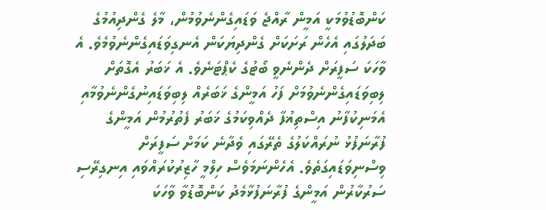ކަންބޮޑުވުމަކީ އަމީން ރާއްޖެ ވަޑައިގެންނެވުމުން، މާލެ ގެންދިއުމުގެ ބަދަލުގައި އެހެން ރަށަކަށް ގެންދިޔަކަން އެނގިވަޑައިގެންނެވުމެވެ. އެ ވާހަކަ ސަފީރަށް ދެންނެވީ ބޯޓުގެ ކެޕްޓަނެވެ. އެ ޚަބަރު އެގޮތަށް ލިބިވަޑައިގެންނެވުމަށް ފަހު އަމީންގެ ޚަބަރެއް ލިބިވަޑައިނުގެންނެވުމާއި އެމަނިކުފާނު އިސްތިޣުފާ ދެއްވިކަމުގެ ޚަބަރު ފެތުރުމުން އަމީންގެ ފުރާނަފުޅު ނުރައްކަލުގެ ތެރޭގައި ވެދާނެ ކަމަށް ސަފީރަށް ވިސްނިވަޑައިގަތެވެ. އެހެންނަމަވެސް ހިލްމީ ހާޒިރުކުރައްވައި އިނގިރޭސި ސަރުކާރުން އަމީންގެ ފުރާނަފުޅާމެދު ކަންބޮޑުވާ ވާހަކަ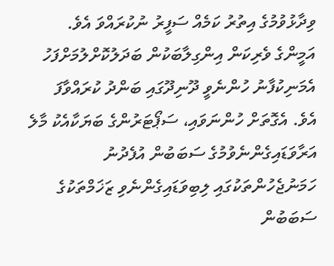ވިދާޅުވުމުގެ އިތުރު ކަމެއް ސަފީރު ނުކުރައްވަ އެވެ.
އަމީންގެ ވެރިކަން އިންގިލާބަކުން ބަދަލުކޮށްލުމަށްފަހު އެމަނިކުފާނު ހުންނެވީ ދޫނިދޫގައި ބަންދު ކުރައްވާފަ އެވެ. އެގޮތަށް ހުންނަވައި، ސަޕޯޓަރުންގެ ބަޔަކާއެކު މާލެ އަރާވަޑައިގެންނެވުމުގެ ސަބަބުން އުފެދުނު ހަމަނުޖެހުންތަކުގައި ލިބިވަޑައިގެންނެވި ޒަޚަމްތަކުގެ ސަބަބުން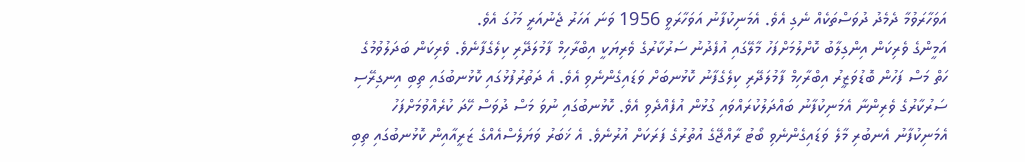އަވަހާރަވުމާ ދެމެދު ދުވަސްތަކެއް ނެގި އެވެ. އެމަނިކުފާނު އަވަހާރަވީ 1956 ވަނަ އަހަރު ޖެނުއަރީ މަހުގަ އެވެ.
އަމީންގެ ވެރިކަން އިންގިލާބު ކޮށްލުމަށްފަހު މާލޭގައި އުފެދުނު ސަރުކާރުގެ ވެރިޔަކީ އިބްރާހިމް ފާމުލަދޭރި ކިލެގެފާނެވެ. ވެރިކަން ބަދަލުވުމުގެ ހަތް މަސް ފަހުން ބޮޑުވަޒީރު އިބްރާހިމް ފާމުލަދޭރި ކިލެގެފާނު ކޮޅުނބަށް ވަޑައިގެންނެވި އެވެ. އެ ދަތުރުފުޅުގައި ކޮޅުނބުގައި ތިބި އިނގިރޭސި ސަރުކާރުގެ ވެރިންނާ އެމަނިކުފާނު ބައްދަލުކުރައްވައި ގުޅުން އުފެއްދެވި އެވެ. ކޮޅުނބުގައި ނުވަ މަސް ދުވަސް ހޭދަ ކުރެއްވުމަށްފަހު އެމަނިކުފާނު އެނބުރި މާލެ ވަޑައިގެންނެވި ބޯޓު ރާއްޖޭގެ އުތުރުގެ ފަރަކަށް އުރުނެވެ. އެ ޚަބަރު ވަޔަލެސްއެއްގެ ޒަރީއާއިން ކޮޅުނބުގައި ތިބި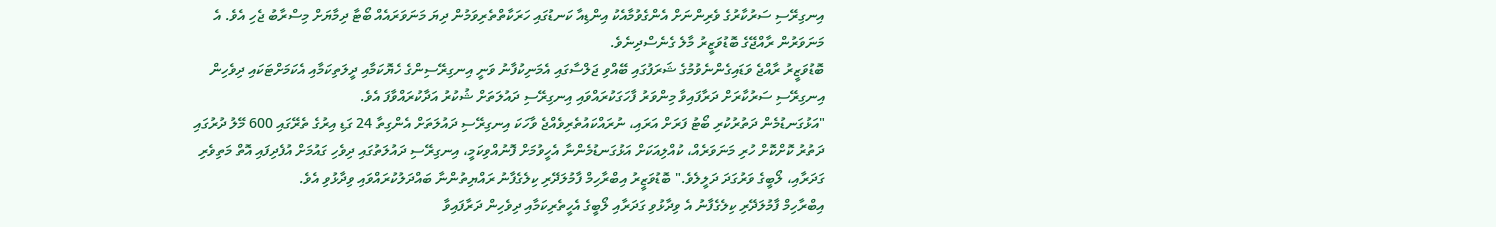އިނގިރޭސި ސަރުކާރުގެ ވެރިންނަށް އެންގެވުމާއެކު އިންޑިއާ ކަނޑުގައި ހަރަކާތްތެރިވަމުން ދިޔަ މަނަވަރައެއް ބޯޓާ ދިމާޔަށް މިސްރާބު ޖެހި އެވެ. އެ މަނަވަރުން ރާއްޖޭގެ ބޮޑުވަޒީރު މާލެ ގެނެސްދިނެވެ.
ބޮޑުވަޒީރު ރާއްޖެ ވަޑައިގެންނެވުމުގެ ޝަރަފުގައި ބޭއްވި ޖަލްސާގައި އެމަނިކުފާނު ވަނީ އިނގިރޭސިންގެ ހެޔޮކަމާއި ދީލަތިކަމާއި އެކަމަށްޓަކައި ދިވެހިން އިނގިރޭސި ސަރުކާރަށް ދަރާފައިވާ މިންވަރު ފާހަގަކުރައްވައި އިނގިރޭސި ދައުލަތަށް ޝުކުރު އަދާކުރައްވާފަ އެވެ.
"އަޅުގަނޑުމެން ދަތުރުކުރި ބޯޓު ފަރަށް އަރައި، ނުރައްކައުތެރިވެއްޖެ ވާހަކަ އިނގިރޭސި ދައުލަތަށް އެންގިތާ 24 ގަޑި އިރުގެ ތެރޭގައި 600 މޭލު ދުރުގައި ދަތުރު ކޮށްކޮށް ހުރި މަނަވަރެއް، ކުއްލިއަކަށް އަޅުގަނޑުމެންނާ އެހީވުމަށް ފޮނުއްވިކަމީ، އިނގިރޭސި ދައުލަތުގައި ދިވެހި ގައުމަށް އުފެދިފައި އޮތް މަތިވެރި ގަދަރާއި، ލޯބީގެ ވަރުގަދަ ދަލީލެވެ." ބޮޑުވަޒީރު އިބްރާހިމް ފާމުލަދޭރި ކިލެގެފާނު ރައްޔިތުންނާ ބައްދަލުކުރައްވައި ވިދާޅުވި އެވެ.
އިބްރާހިމް ފާމުލަދޭރި ކިލެގެފާނު އެ ވިދާޅުވި ގަދަރާއި ލޯބީގެ އެހީތެރިކަމާއި ދިވެހިން ދަރާފައިވާ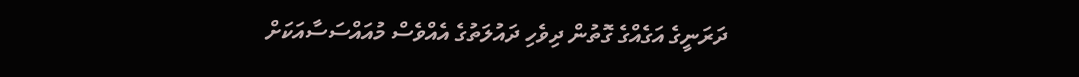ދަރަނީގެ އަގެއްގެ ގޮތުން ދިވެހި ދައުލަތުގެ އެއްވެސް މުއައްސަސާއަކަށް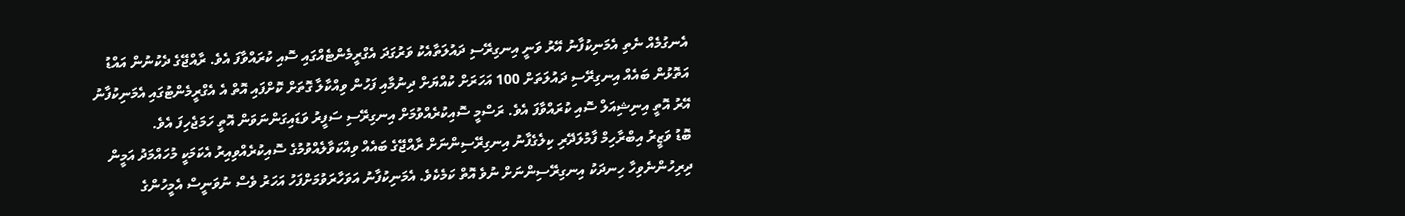އެނގުމެއް ނެތި އެމަނިކުފާނު އޭރު ވަނީ އިނގިރޭސި ދައުލަތާއެކު ވަރުގަދަ އެގްރީމެންޓެއްގައި ސޮއި ކުރައްވާފަ އެވެ. ރާއްޖޭގެ ދެކުނުން އައްޑު އަތޮޅުން ބައެއް އިނގިރޭސި ދައުލަތަށް 100 އަހަރަށް ކުއްޔަށް ދިނުމާއި ފަހުން ވިއްކާލާ ގޮތަށް ކޮށްފައި އޮތް އެ އެގްރީމެންޓުގައި އެމަނިކުފާނު އޭރު އޮތީ އިނިޝިއަލް ސޮއި ކުރައްވާފަ އެވެ. ރަސްމީ ސޮއިކުރެއްވުމަށް އިނގިރޭސި ސަފީރު ވަޑައިގަންނަވަން އޮތީ ހަމަޖެހިފަ އެވެ.
ބޮޑު ވަޒީރު އިބްރާހިމް ފާމުލަދޭރި ކިލެގެފާނު އިނގިރޭސިންނަށް ރާއްޖޭގެ ބައެއް ވިއްކަވާލެއްވުމުގެ ސޮއިކުރެއްވިއިރު އެކަމަކީ މުހައްމަދު އަމީން ދިރިހުންނެވިހާ ހިނދަކު އިނގިރޭސިންނަށް ނުވެ އޮތް ކަމެކެވެ. އެމަނިކުފާނު އަވަހާރަވުމަށްފަހު އަހަރު ވެސް ނުވަނީސް އެމީހުންގެ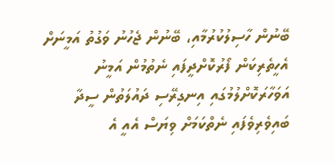ބޭނުން ހާސިލުކުރުމާއި، ބޭނުން ޖެހުނު ވަގުތު އަމީނަށް އެހީތެރިކަން ފޯރުކޮށްދީފައި ނެތުމުން އަމީނު އަވަހާރަކޮށްލުމުގައި އިނގިރޭސި ދައުލަތުން ސީދާ ބައިވެރިވެފައި ނެތްކަމަށް ވިޔަސް އެއީ އެ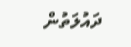ދައުލަތުން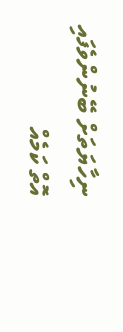ނިހާޔަތަށް ބޭނުންވެފައި އޮތް ކަމެއް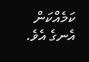ކަމެއްކަން އެނގެ އެވެ.